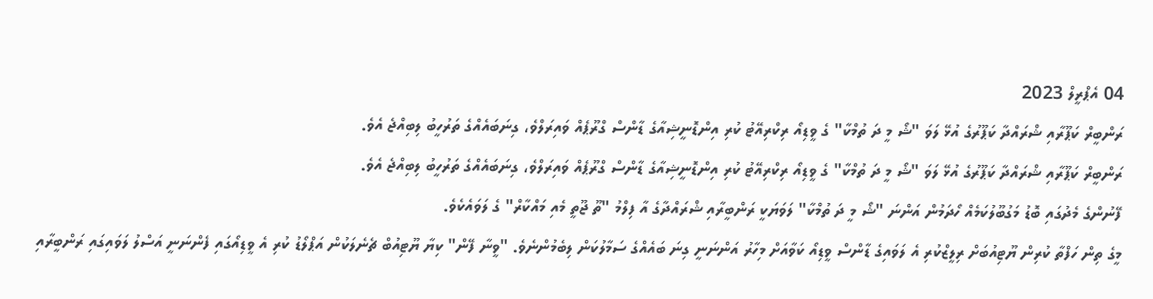04 އެޕްރީލް 2023
ރަންބީރް ކަޕޫރާއި ޝްރައްދާ ކަޕޫރުގެ އުޅޭ ލަވަ "ޝޯ މީ ދަ ތުމްކާ" ގެ ވީޑިއޯ ރިކްރިއޭޓު ކުރި އިންޑޮނީޝިއާގެ ޑާންސް ގްރޫޕެއް ވައިރަލްވެ، ގިނަބައެއްގެ ތަރުހީބު ލިބިއްޖެ އެވެ.
ރަންބީރް ކަޕޫރާއި ޝްރައްދާ ކަޕޫރުގެ އުޅޭ ލަވަ "ޝޯ މީ ދަ ތުމްކާ" ގެ ވީޑިއޯ ރިކްރިއޭޓު ކުރި އިންޑޮނީޝިއާގެ ޑާންސް ގްރޫޕެއް ވައިރަލްވެ، ގިނަބައެއްގެ ތަރުހީބު ލިބިއްޖެ އެވެ.
ފޭނުންގެ މެދުގައި ބޮޑު މަގުބޫލުކަމެއް ހޯދަމުން އަންނަ "ޝޯ މީ ދަ ތުމްކާ" ލަވަޔަކީ ރަންބީރާއި ޝްރައްދާގެ އާ ފިލްމު "ތޫ ޖޫތީ މެއި މައްކާރް" ގެ ލަވައެކެވެ.
މީގެ ތިން ހަފްތާ ކުރިން ޔޫޓިއުބަށް ރިލީޒްކުރި އެ ލަވައިގެ ޑާންސް ވީޑިއޯ ކަވާއަށް މިހާރު އަންނަނީ ގިނަ ބައެއްގެ ސަމާލުކަން ލިބެމުންނެވެ. "ވީނާ ފޭން" ކިޔާ ޔޫޓިއުބް ޗެނެލަކުން އަޕްލޯޑު ކުރި އެ ވީޑިއޯގައި ފެންނަނީ އަސްލު ލަވައިގައި ރަންބީރާއި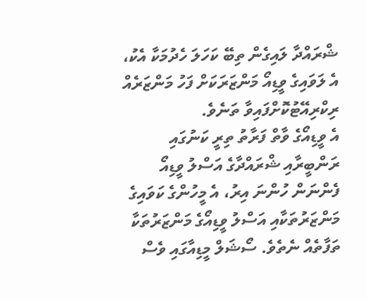ޝްރައްދާ ލައިގެން ތިބޭ ކަހަލަ ހެދުމަކާ އެކު، އެ ލަވައިގެ ވީޑިއޯ މަންޒަރަކަށް ފަހު މަންޒަރެއް ރިކްރިއޭޓުކޮށްފައިވާ ތަނެވެ.
އެ ވީޑިއޯގެ ވާތް ފަރާތު ތިރީ ކަނުގައި ރަންބީރާއި ޝްރައްދާގެ އަސްލު ވީޑިއޯ ފެންނަން ހުންނަ އިރު، އެ މީހުންގެ ކަވައިގެ މަންޒަރުތަކާއި އަސްލު ވީޑިއޯގެ މަންޒަރުތަކާ ތަފާތެއް ނެތެވެ. ސޯޝަލް މީޑިއާގައި ވެސް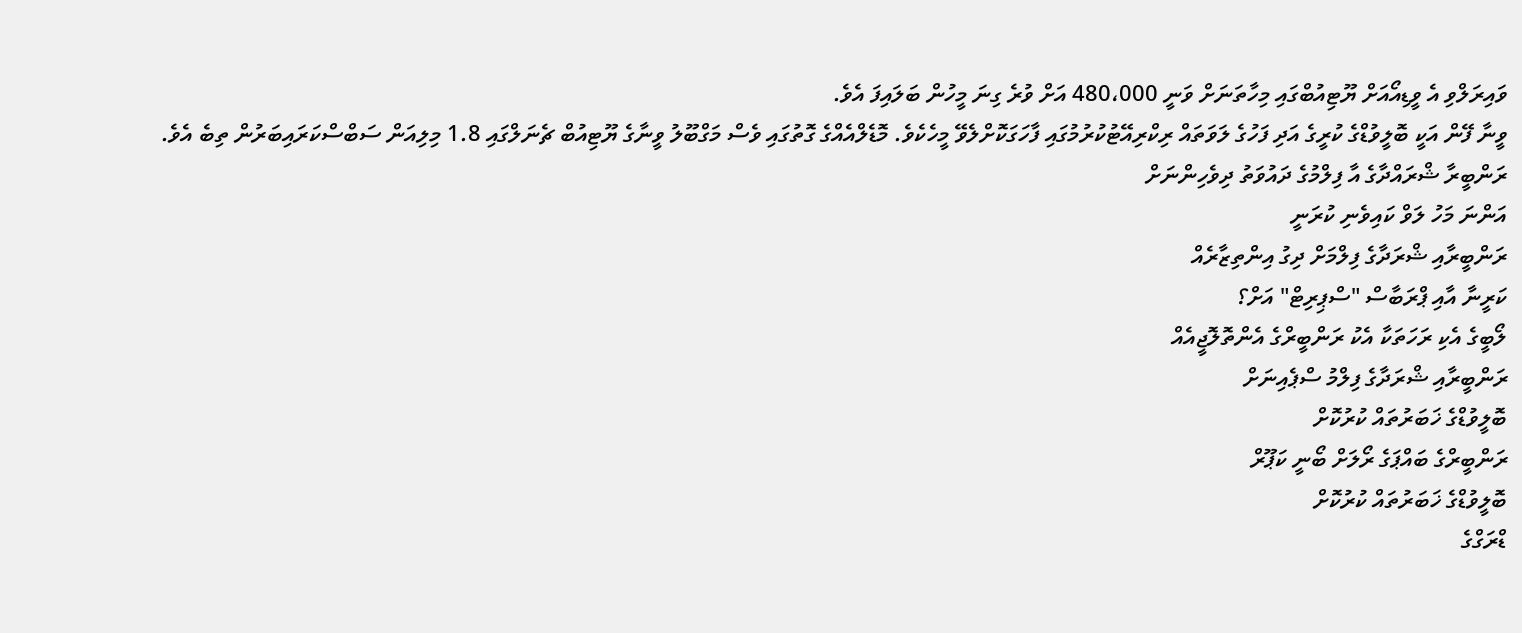ވައިރަލްވި އެ ވީޑިއޯއަށް ޔޫޓިއުބްގައި މިހާތަނަށް ވަނީ 480،000 އަށް ވުރެ ގިނަ މީހުން ބަލައިފަ އެވެ.
ވީނާ ފޭން އަކީ ބޮލީވުޑްގެ ކުރީގެ އަދި ފަހުގެ ލަވަތައް ރިކްރިއޭޓުކުރުމުގައި ފާހަގަކޮށްލެވޭ މީހެކެވެ. މޮޑެލްއެއްގެ ގޮތުގައި ވެސް މަގްބޫލު ވީނާގެ ޔޫޓިއުބް ޗެނަލްގައި 1.8 މިލިއަން ސަބްސްކަރައިބަރުން ތިބެ އެވެ.
ރަންބީރާ ޝްރައްދާގެ އާ ފިލްމުގެ ދައުވަތު ދިވެހިންނަށް
އަންނަ މަހު ލަވް ކައިވެނި ކުރަނީ
ރަންބީރާއި ޝްރަދާގެ ފިލްމަށް ދިގު އިންތިޒާރެއް
ކަރީނާ އާއި ޕްރަބާސް "ސްޕިރިޓް" އަށް؟
ލޯބީގެ އެކި ރަހަތަކާ އެކު ރަންބީރްގެ އެންތޮލޮޖީއެއް
ރަންބީރާއި ޝްރަދާގެ ފިލްމު ސްޕެއިނަށް
ބޮލީވުޑްގެ ޚަބަރުތައް ކުރުކޮށް
ރަންބީރްގެ ބައްޕަގެ ރޯލަށް ބޯނީ ކަޕޫރް
ބޮލީވުޑްގެ ޚަބަރުތައް ކުރުކޮށް
ޑްރަގްގެ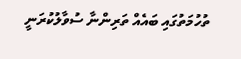ތުހުމަތުގައި ބައެއް ތަރިންނާ ސުވާލުކުރަނީ